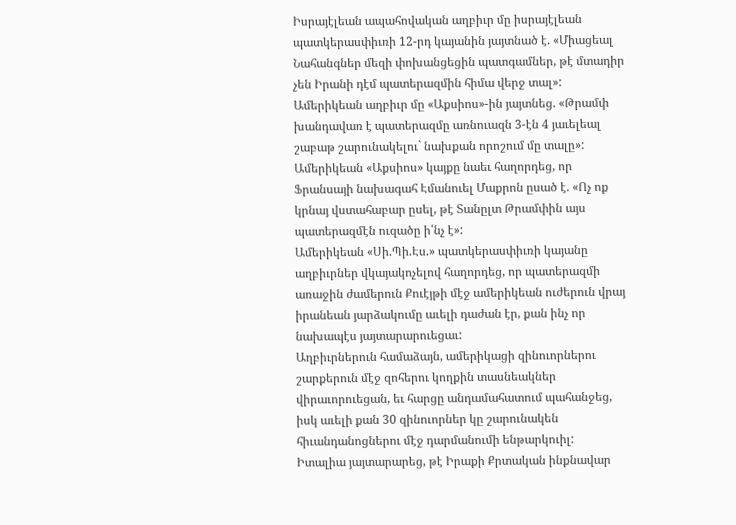Իսրայէլեան ապահովական աղբիւր մը իսրայէլեան պատկերասփիւռի 12-րդ կայանին յայտնած է. «Միացեալ Նահանգներ մեզի փոխանցեցին պատգամներ, թէ մտադիր չեն Իրանի դէմ պատերազմին հիմա վերջ տալ»:
Ամերիկեան աղբիւր մը «Աքսիոս»-ին յայտնեց. «Թրամփ խանդավառ է պատերազմը առնուազն 3-էն 4 յաւելեալ շաբաթ շարունակելու` նախքան որոշում մը տալը»:
Ամերիկեան «Աքսիոս» կայքը նաեւ հաղորդեց, որ Ֆրանսայի նախագահ Էմանուել Մաքրոն ըսած է. «Ոչ ոք կրնայ վստահաբար ըսել, թէ Տանըլտ Թրամփին այս պատերազմէն ուզածը ի՛նչ է»:
Ամերիկեան «Սի.Պի.Էս.» պատկերասփիւռի կայանը աղբիւրներ վկայակոչելով հաղորդեց, որ պատերազմի առաջին ժամերուն Քուէյթի մէջ ամերիկեան ուժերուն վրայ իրանեան յարձակումը աւելի դաժան էր, քան ինչ որ նախապէս յայտարարուեցաւ:
Աղբիւրներուն համաձայն, ամերիկացի զինուորներու շարքերուն մէջ զոհերու կողքին տասնեակներ վիրաւորուեցան, եւ հարցը անդամահատում պահանջեց, իսկ աւելի քան 30 զինուորներ կը շարունակեն հիւանդանոցներու մէջ դարմանումի ենթարկուիլ:
Իտալիա յայտարարեց, թէ Իրաքի Քրտական ինքնավար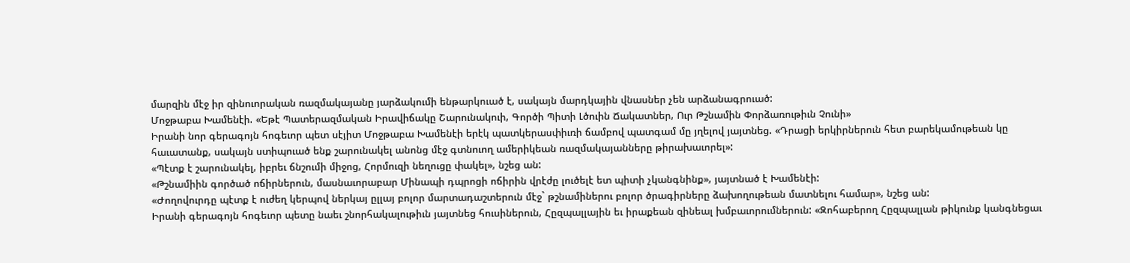մարզին մէջ իր զինուորական ռազմակայանը յարձակումի ենթարկուած է, սակայն մարդկային վնասներ չեն արձանագրուած:
Մոջթաբա Խամենէի. «Եթէ Պատերազմական Իրավիճակը Շարունակուի, Գործի Պիտի Լծուին Ճակատներ, Ուր Թշնամին Փորձառութիւն Չունի»
Իրանի նոր գերագոյն հոգեւոր պետ սէյիտ Մոջթաբա Խամենէի երէկ պատկերասփիւռի ճամբով պատգամ մը յղելով յայտնեց. «Դրացի երկիրներուն հետ բարեկամութեան կը հաւատանք, սակայն ստիպուած ենք շարունակել անոնց մէջ գտնուող ամերիկեան ռազմակայանները թիրախաւորել»:
«Պէտք է շարունակել, իբրեւ ճնշումի միջոց, Հորմուզի նեղուցը փակել», նշեց ան:
«Թշնամիին գործած ոճիրներուն, մասնաւորաբար Մինապի դպրոցի ոճիրին վրէժը լուծելէ ետ պիտի չկանգնինք», յայտնած է Խամենէի:
«Ժողովուրդը պէտք է ուժեղ կերպով ներկայ ըլլայ բոլոր մարտադաշտերուն մէջ` թշնամիներու բոլոր ծրագիրները ձախողութեան մատնելու համար», նշեց ան:
Իրանի գերագոյն հոգեւոր պետը նաեւ շնորհակալութիւն յայտնեց հուսիներուն, Հըզպալլային եւ իրաքեան զինեալ խմբաւորումներուն: «Զոհաբերող Հըզպալլան թիկունք կանգնեցաւ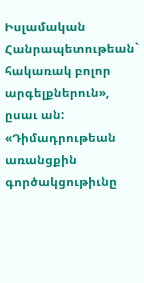Իսլամական Հանրապետութեան` հակառակ բոլոր արգելքներուն», ըսաւ ան:
«Դիմադրութեան առանցքին գործակցութիւնը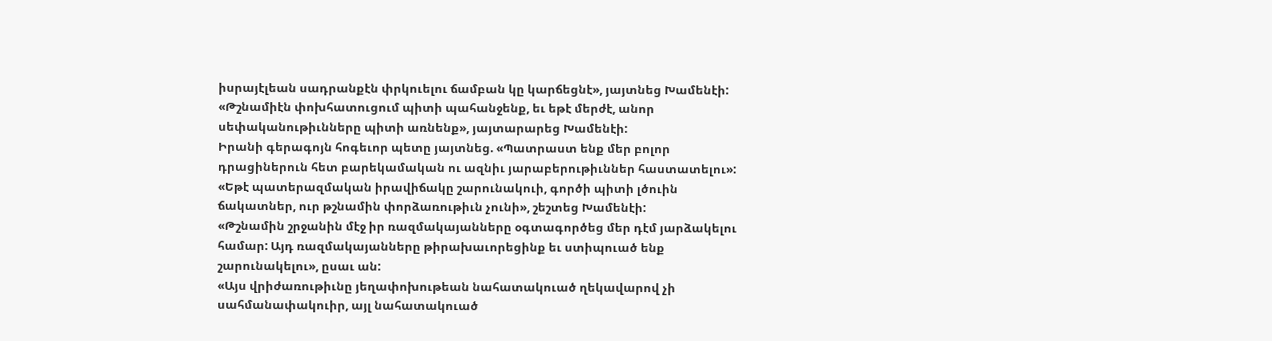իսրայէլեան սադրանքէն փրկուելու ճամբան կը կարճեցնէ», յայտնեց Խամենէի:
«Թշնամիէն փոխհատուցում պիտի պահանջենք, եւ եթէ մերժէ, անոր սեփականութիւնները պիտի առնենք», յայտարարեց Խամենէի:
Իրանի գերագոյն հոգեւոր պետը յայտնեց. «Պատրաստ ենք մեր բոլոր դրացիներուն հետ բարեկամական ու ազնիւ յարաբերութիւններ հաստատելու»:
«Եթէ պատերազմական իրավիճակը շարունակուի, գործի պիտի լծուին ճակատներ, ուր թշնամին փորձառութիւն չունի», շեշտեց Խամենէի:
«Թշնամին շրջանին մէջ իր ռազմակայանները օգտագործեց մեր դէմ յարձակելու համար: Այդ ռազմակայանները թիրախաւորեցինք եւ ստիպուած ենք շարունակելու», ըսաւ ան:
«Այս վրիժառութիւնը յեղափոխութեան նահատակուած ղեկավարով չի սահմանափակուիր, այլ նահատակուած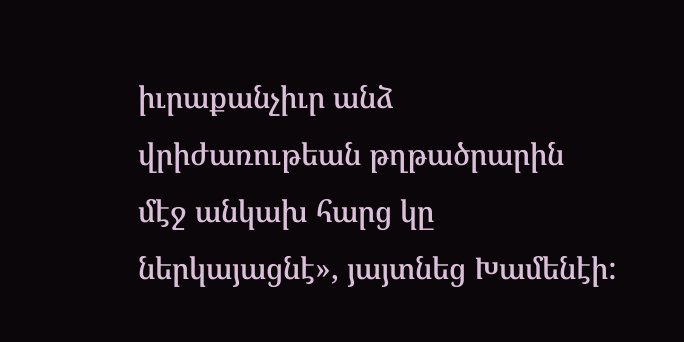իւրաքանչիւր անձ վրիժառութեան թղթածրարին մէջ անկախ հարց կը ներկայացնէ», յայտնեց Խամենէի: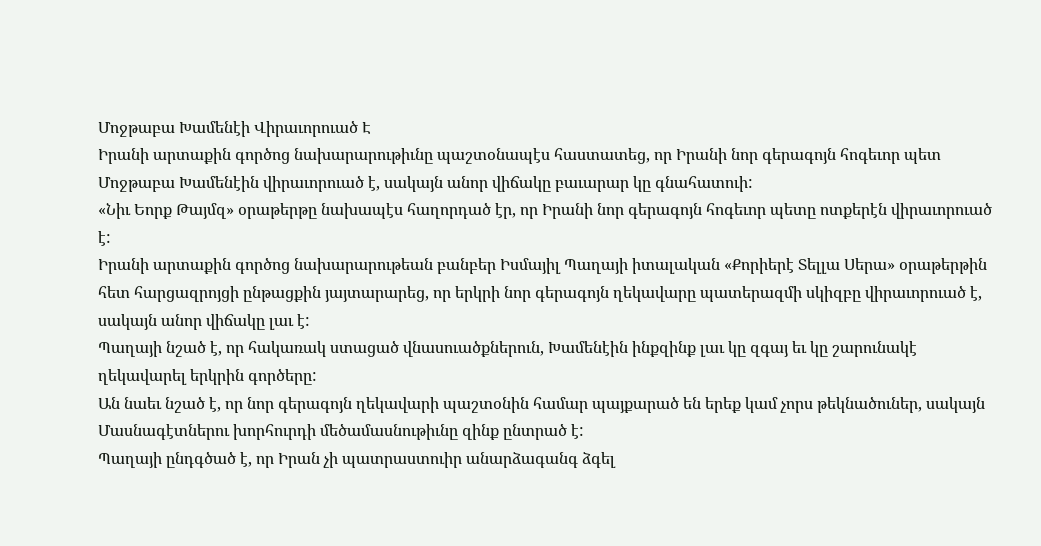Մոջթաբա Խամենէի Վիրաւորուած Է
Իրանի արտաքին գործոց նախարարութիւնը պաշտօնապէս հաստատեց, որ Իրանի նոր գերագոյն հոգեւոր պետ Մոջթաբա Խամենէին վիրաւորուած է, սակայն անոր վիճակը բաւարար կը գնահատուի:
«Նիւ Եորք Թայմզ» օրաթերթը նախապէս հաղորդած էր, որ Իրանի նոր գերագոյն հոգեւոր պետը ոտքերէն վիրաւորուած է:
Իրանի արտաքին գործոց նախարարութեան բանբեր Իսմայիլ Պաղայի իտալական «Քորիերէ Տելլա Սերա» օրաթերթին հետ հարցազրոյցի ընթացքին յայտարարեց, որ երկրի նոր գերագոյն ղեկավարը պատերազմի սկիզբը վիրաւորուած է, սակայն անոր վիճակը լաւ է:
Պաղայի նշած է, որ հակառակ ստացած վնասուածքներուն, Խամենէին ինքզինք լաւ կը զգայ եւ կը շարունակէ ղեկավարել երկրին գործերը:
Ան նաեւ նշած է, որ նոր գերագոյն ղեկավարի պաշտօնին համար պայքարած են երեք կամ չորս թեկնածուներ, սակայն Մասնագէտներու խորհուրդի մեծամասնութիւնը զինք ընտրած է:
Պաղայի ընդգծած է, որ Իրան չի պատրաստուիր անարձագանգ ձգել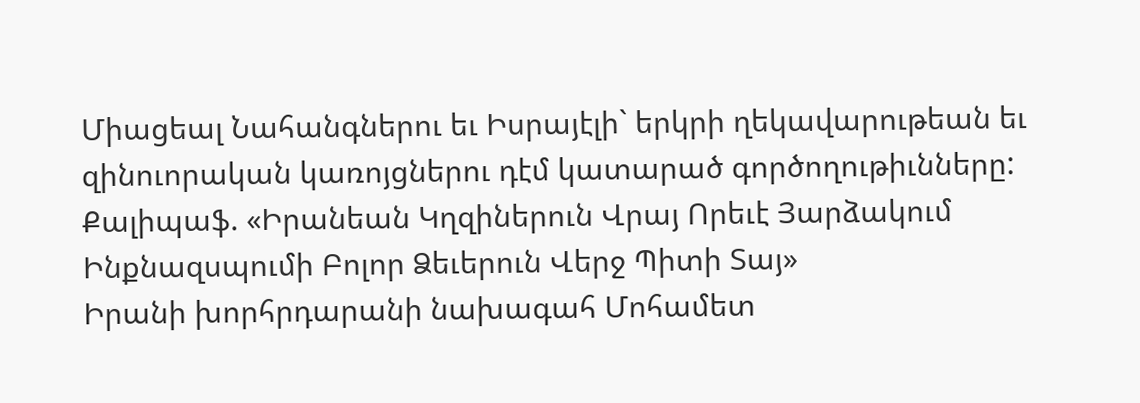Միացեալ Նահանգներու եւ Իսրայէլի` երկրի ղեկավարութեան եւ զինուորական կառոյցներու դէմ կատարած գործողութիւնները:
Քալիպաֆ. «Իրանեան Կղզիներուն Վրայ Որեւէ Յարձակում Ինքնազսպումի Բոլոր Ձեւերուն Վերջ Պիտի Տայ»
Իրանի խորհրդարանի նախագահ Մոհամետ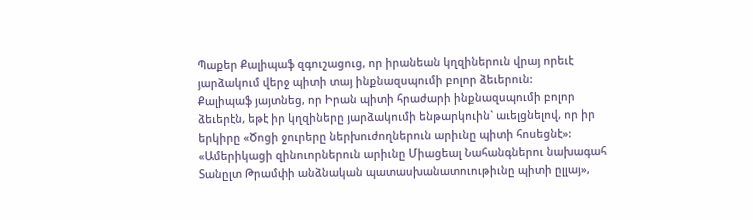Պաքեր Քալիպաֆ զգուշացուց, որ իրանեան կղզիներուն վրայ որեւէ յարձակում վերջ պիտի տայ ինքնազսպումի բոլոր ձեւերուն:
Քալիպաֆ յայտնեց, որ Իրան պիտի հրաժարի ինքնազսպումի բոլոր ձեւերէն, եթէ իր կղզիները յարձակումի ենթարկուին` աւելցնելով, որ իր երկիրը «Ծոցի ջուրերը ներխուժողներուն արիւնը պիտի հոսեցնէ»:
«Ամերիկացի զինուորներուն արիւնը Միացեալ Նահանգներու նախագահ Տանըլտ Թրամփի անձնական պատասխանատուութիւնը պիտի ըլլայ»,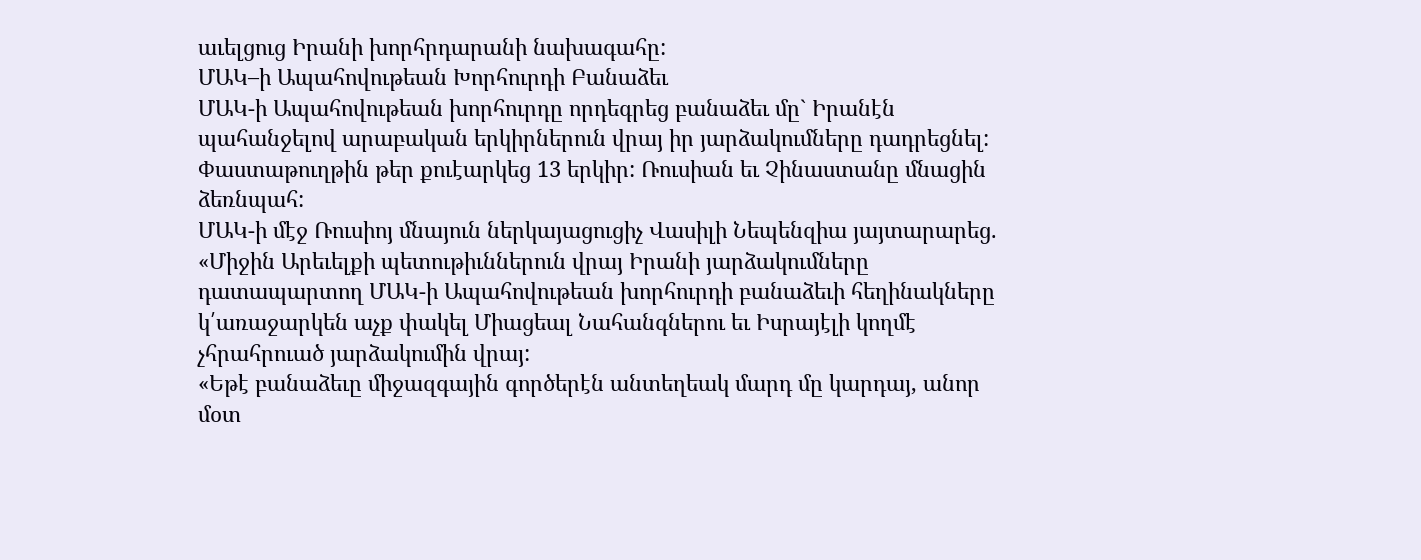աւելցուց Իրանի խորհրդարանի նախագահը:
ՄԱԿ–ի Ապահովութեան Խորհուրդի Բանաձեւ
ՄԱԿ-ի Ապահովութեան խորհուրդը որդեգրեց բանաձեւ մը` Իրանէն պահանջելով արաբական երկիրներուն վրայ իր յարձակումները դադրեցնել:
Փաստաթուղթին թեր քուէարկեց 13 երկիր: Ռուսիան եւ Չինաստանը մնացին ձեռնպահ:
ՄԱԿ-ի մէջ Ռուսիոյ մնայուն ներկայացուցիչ Վասիլի Նեպենզիա յայտարարեց. «Միջին Արեւելքի պետութիւններուն վրայ Իրանի յարձակումները դատապարտող ՄԱԿ-ի Ապահովութեան խորհուրդի բանաձեւի հեղինակները կ՛առաջարկեն աչք փակել Միացեալ Նահանգներու եւ Իսրայէլի կողմէ չհրահրուած յարձակումին վրայ:
«Եթէ բանաձեւը միջազգային գործերէն անտեղեակ մարդ մը կարդայ, անոր մօտ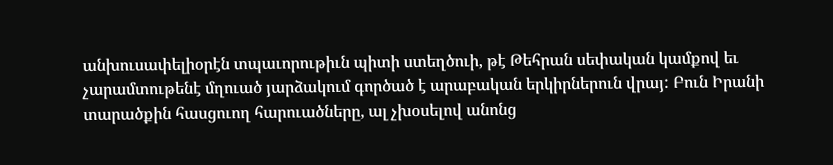անխուսափելիօրէն տպաւորութիւն պիտի ստեղծուի, թէ Թեհրան սեփական կամքով եւ չարամտութենէ մղուած յարձակում գործած է արաբական երկիրներուն վրայ: Բուն Իրանի տարածքին հասցուող հարուածները, ալ չխօսելով անոնց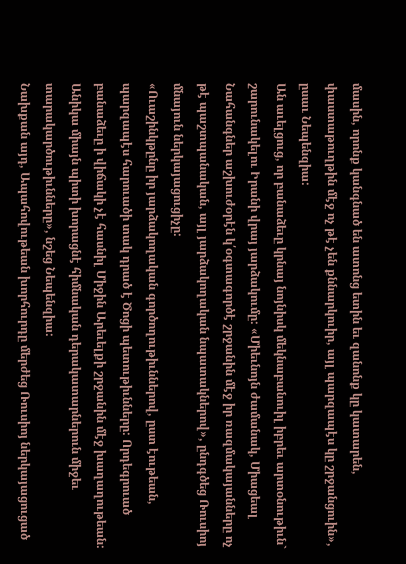մասին, որոնք կանգնած են ատոնց ետին եւ զանոնք կը կատարեն, փաստաթուղթին մէջ ոչ թէ չեն քննարկուիր, այլ պարզապէս կը շրջանցուին», ըսաւ Նեպենզիա:
Ան աւելցուց, որ բանաձեւը կրնայ նոյնիսկ մեկնաբանուիլ իբրեւ արտօնութիւն` շարունակելու Իրանի վրայ յարձակումը: «Միեւնոյն ժամանակ, Միացեալ Նահանգներ աշխուժօրէն կ՛օգտագործէ շրջանին մէջ իր ռազմակայանները ոչ թէ պաշտպանական, այլ յարձակողական նպատակներով», ընդգծեց Ռուսիոյ մնայուն ներկայացուցիչը:
«Ուաշինկթընը իր յարձակողական գործողութիւններով, ըստ էութեան, պարզապէս հարուածի տակ դրած է Ծոցի պետութիւնները: Որդեգրուած բանաձեւը ի վիճակի չէ հասնիլ Միջին Արեւելքի շրջանին մէջ խաղաղութեան: Անիկա միայն պիտի խորացնէ հիմնական դերակատարներուն միջեւ տարակարծութիւնները», նշեց Նեպենզիա:
Նախքան այդ, Ապահովութեան խորհուրդը մերժեց Ռուսիոյ ներկայացուցած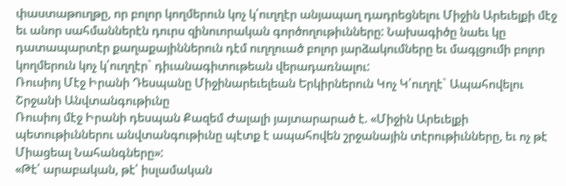փաստաթուղթը, որ բոլոր կողմերուն կոչ կ՛ուղղէր անյապաղ դադրեցնելու Միջին Արեւելքի մէջ եւ անոր սահմաններէն դուրս զինուորական գործողութիւնները: Նախագիծը նաեւ կը դատապարտէր քաղաքայիններուն դէմ ուղղուած բոլոր յարձակումները եւ մագլցումի բոլոր կողմերուն կոչ կ՛ուղղէր` դիւանագիտութեան վերադառնալու:
Ռուսիոյ Մէջ Իրանի Դեսպանը Միջինարեւելեան Երկիրներուն Կոչ Կ՛ուղղէ` Ապահովելու Շրջանի Անվտանգութիւնը
Ռուսիոյ մէջ Իրանի դեսպան Քազեմ Ժալալի յայտարարած է. «Միջին Արեւելքի պետութիւններու անվտանգութիւնը պէտք է ապահովեն շրջանային տէրութիւնները, եւ ոչ թէ Միացեալ Նահանգները»:
«Թէ՛ արաբական, թէ՛ իսլամական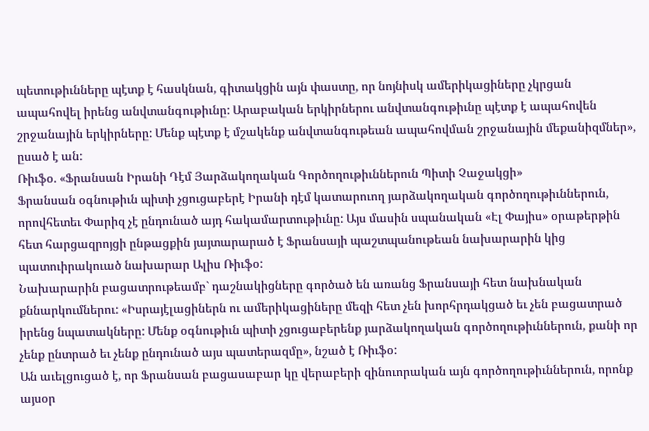պետութիւնները պէտք է հասկնան, գիտակցին այն փաստը, որ նոյնիսկ ամերիկացիները չկրցան ապահովել իրենց անվտանգութիւնը: Արաբական երկիրներու անվտանգութիւնը պէտք է ապահովեն շրջանային երկիրները: Մենք պէտք է մշակենք անվտանգութեան ապահովման շրջանային մեքանիզմներ», ըսած է ան:
Ռիւֆօ. «Ֆրանսան Իրանի Դէմ Յարձակողական Գործողութիւններուն Պիտի Չաջակցի»
Ֆրանսան օգնութիւն պիտի չցուցաբերէ Իրանի դէմ կատարուող յարձակողական գործողութիւններուն, որովհետեւ Փարիզ չէ ընդունած այդ հակամարտութիւնը: Այս մասին սպանական «Էլ Փայիս» օրաթերթին հետ հարցազրոյցի ընթացքին յայտարարած է Ֆրանսայի պաշտպանութեան նախարարին կից պատուիրակուած նախարար Ալիս Ռիւֆօ:
Նախարարին բացատրութեամբ` դաշնակիցները գործած են առանց Ֆրանսայի հետ նախնական քննարկումներու: «Իսրայէլացիներն ու ամերիկացիները մեզի հետ չեն խորհրդակցած եւ չեն բացատրած իրենց նպատակները: Մենք օգնութիւն պիտի չցուցաբերենք յարձակողական գործողութիւններուն, քանի որ չենք ընտրած եւ չենք ընդունած այս պատերազմը», նշած է Ռիւֆօ:
Ան աւելցուցած է, որ Ֆրանսան բացասաբար կը վերաբերի զինուորական այն գործողութիւններուն, որոնք այսօր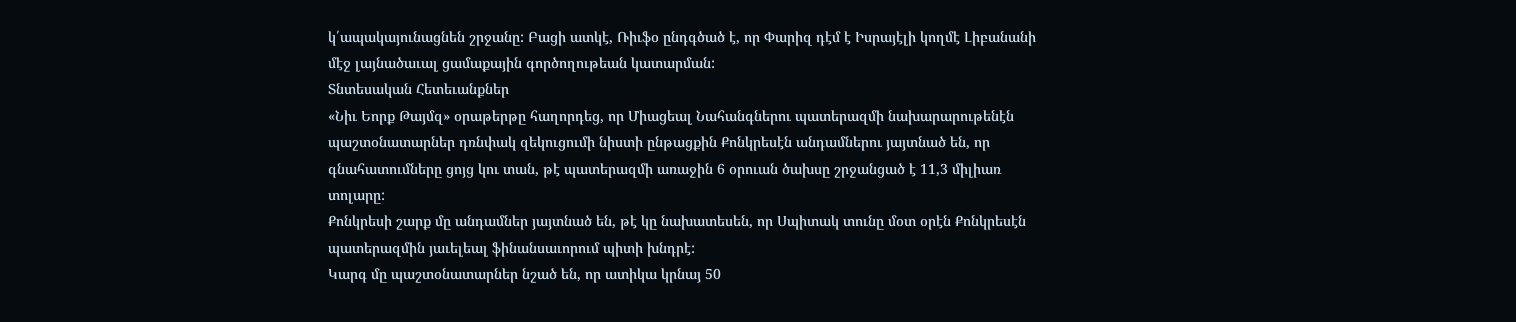կ՛ապակայունացնեն շրջանը: Բացի ատկէ, Ռիւֆօ ընդգծած է, որ Փարիզ դէմ է Իսրայէլի կողմէ Լիբանանի մէջ լայնածաւալ ցամաքային գործողութեան կատարման:
Տնտեսական Հետեւանքներ
«Նիւ Եորք Թայմզ» օրաթերթը հաղորդեց, որ Միացեալ Նահանգներու պատերազմի նախարարութենէն պաշտօնատարներ դռնփակ զեկուցումի նիստի ընթացքին Քոնկրեսէն անդամներու յայտնած են, որ գնահատումները ցոյց կու տան, թէ պատերազմի առաջին 6 օրուան ծախսը շրջանցած է 11,3 միլիառ տոլարը:
Քոնկրեսի շարք մը անդամներ յայտնած են, թէ կը նախատեսեն, որ Սպիտակ տունը մօտ օրէն Քոնկրեսէն պատերազմին յաւելեալ ֆինանսաւորում պիտի խնդրէ:
Կարգ մը պաշտօնատարներ նշած են, որ ատիկա կրնայ 50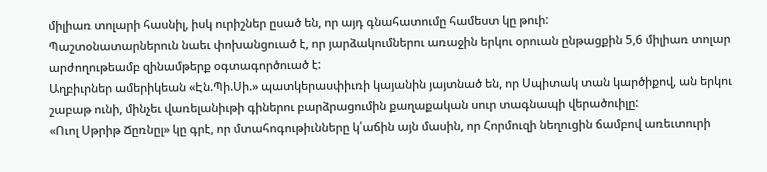միլիառ տոլարի հասնիլ, իսկ ուրիշներ ըսած են, որ այդ գնահատումը համեստ կը թուի:
Պաշտօնատարներուն նաեւ փոխանցուած է, որ յարձակումներու առաջին երկու օրուան ընթացքին 5,6 միլիառ տոլար արժողութեամբ զինամթերք օգտագործուած է:
Աղբիւրներ ամերիկեան «Էն.Պի.Սի.» պատկերասփիւռի կայանին յայտնած են, որ Սպիտակ տան կարծիքով, ան երկու շաբաթ ունի, մինչեւ վառելանիւթի գիներու բարձրացումին քաղաքական սուր տագնապի վերածուիլը:
«Ուոլ Սթրիթ Ճըռնըլ» կը գրէ, որ մտահոգութիւնները կ՛աճին այն մասին, որ Հորմուզի նեղուցին ճամբով առեւտուրի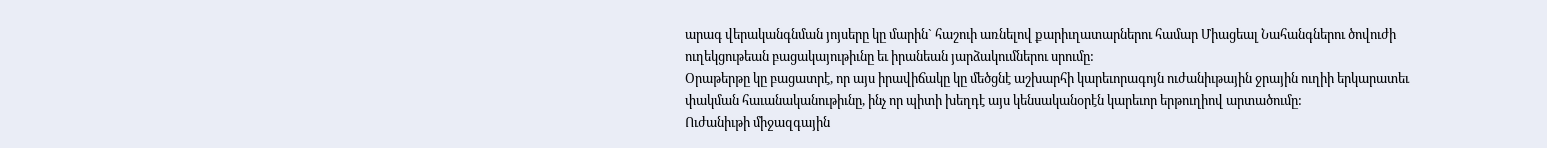արագ վերականգնման յոյսերը կը մարին` հաշուի առնելով քարիւղատարներու համար Միացեալ Նահանգներու ծովուժի ուղեկցութեան բացակայութիւնը եւ իրանեան յարձակումներու սրումը:
Օրաթերթը կը բացատրէ, որ այս իրավիճակը կը մեծցնէ աշխարհի կարեւորագոյն ուժանիւթային ջրային ուղիի երկարատեւ փակման հաւանականութիւնը, ինչ որ պիտի խեղդէ այս կենսականօրէն կարեւոր երթուղիով արտածումը:
Ուժանիւթի միջազգային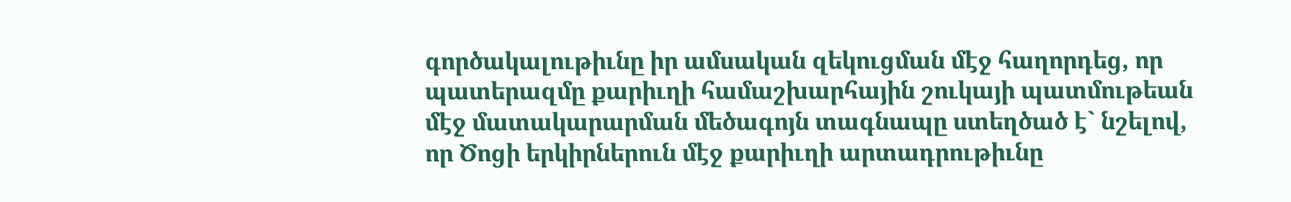գործակալութիւնը իր ամսական զեկուցման մէջ հաղորդեց, որ պատերազմը քարիւղի համաշխարհային շուկայի պատմութեան մէջ մատակարարման մեծագոյն տագնապը ստեղծած է` նշելով, որ Ծոցի երկիրներուն մէջ քարիւղի արտադրութիւնը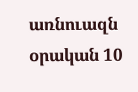առնուազն օրական 10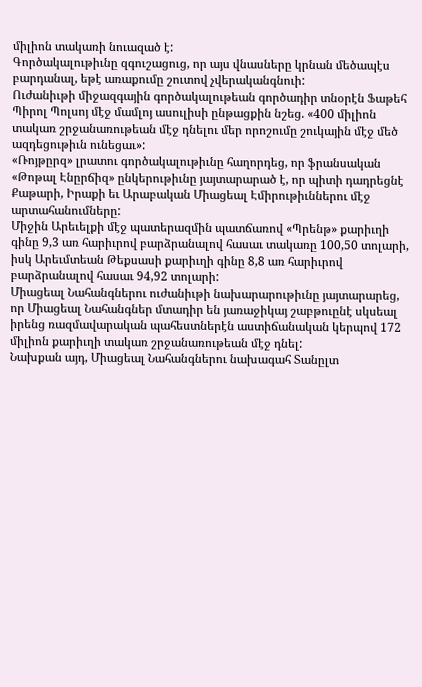միլիոն տակառի նուազած է:
Գործակալութիւնը զգուշացուց, որ այս վնասները կրնան մեծապէս բարդանալ, եթէ առաքումը շուտով չվերականգնուի:
Ուժանիւթի միջազգային գործակալութեան գործադիր տնօրէն Ֆաթեհ Պիրոլ Պոլսոյ մէջ մամլոյ ասուլիսի ընթացքին նշեց. «400 միլիոն տակառ շրջանառութեան մէջ դնելու մեր որոշումը շուկային մէջ մեծ ազդեցութիւն ունեցաւ»:
«Ռոյթըրզ» լրատու գործակալութիւնը հաղորդեց, որ ֆրանսական «Թոթալ Էնըրճիզ» ընկերութիւնը յայտարարած է, որ պիտի դադրեցնէ Քաթարի, Իրաքի եւ Արաբական Միացեալ Էմիրութիւններու մէջ արտահանումները:
Միջին Արեւելքի մէջ պատերազմին պատճառով «Պրենթ» քարիւղի գինը 9,3 առ հարիւրով բարձրանալով հասաւ տակառը 100,50 տոլարի, իսկ Արեւմտեան Թեքսասի քարիւղի գինը 8,8 առ հարիւրով բարձրանալով հասաւ 94,92 տոլարի:
Միացեալ Նահանգներու ուժանիւթի նախարարութիւնը յայտարարեց, որ Միացեալ Նահանգներ մտադիր են յառաջիկայ շաբթուընէ սկսեալ իրենց ռազմավարական պահեստներէն աստիճանական կերպով 172 միլիոն քարիւղի տակառ շրջանառութեան մէջ դնել:
Նախքան այդ, Միացեալ Նահանգներու նախագահ Տանըլտ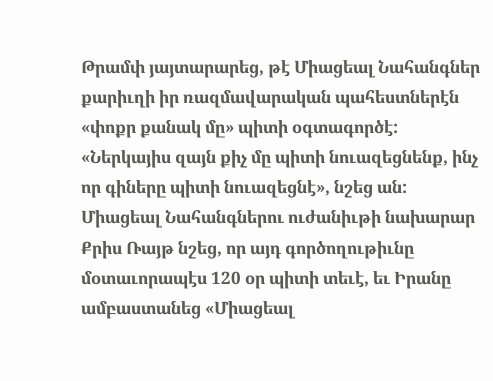Թրամփ յայտարարեց, թէ Միացեալ Նահանգներ քարիւղի իր ռազմավարական պահեստներէն «փոքր քանակ մը» պիտի օգտագործէ: «Ներկայիս զայն քիչ մը պիտի նուազեցնենք, ինչ որ գիները պիտի նուազեցնէ», նշեց ան:
Միացեալ Նահանգներու ուժանիւթի նախարար Քրիս Ռայթ նշեց, որ այդ գործողութիւնը մօտաւորապէս 120 օր պիտի տեւէ, եւ Իրանը ամբաստանեց «Միացեալ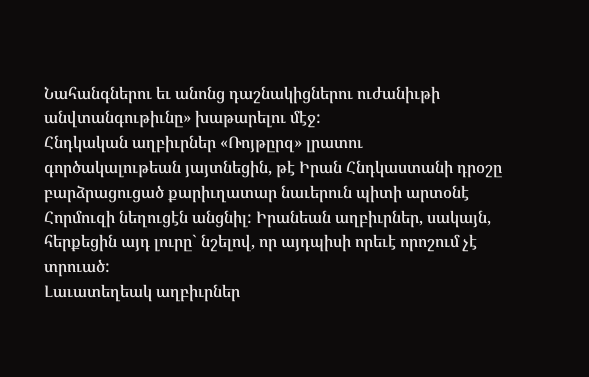Նահանգներու եւ անոնց դաշնակիցներու ուժանիւթի անվտանգութիւնը» խաթարելու մէջ:
Հնդկական աղբիւրներ «Ռոյթըրզ» լրատու գործակալութեան յայտնեցին, թէ Իրան Հնդկաստանի դրօշը բարձրացուցած քարիւղատար նաւերուն պիտի արտօնէ Հորմուզի նեղուցէն անցնիլ: Իրանեան աղբիւրներ, սակայն, հերքեցին այդ լուրը` նշելով, որ այդպիսի որեւէ որոշում չէ տրուած:
Լաւատեղեակ աղբիւրներ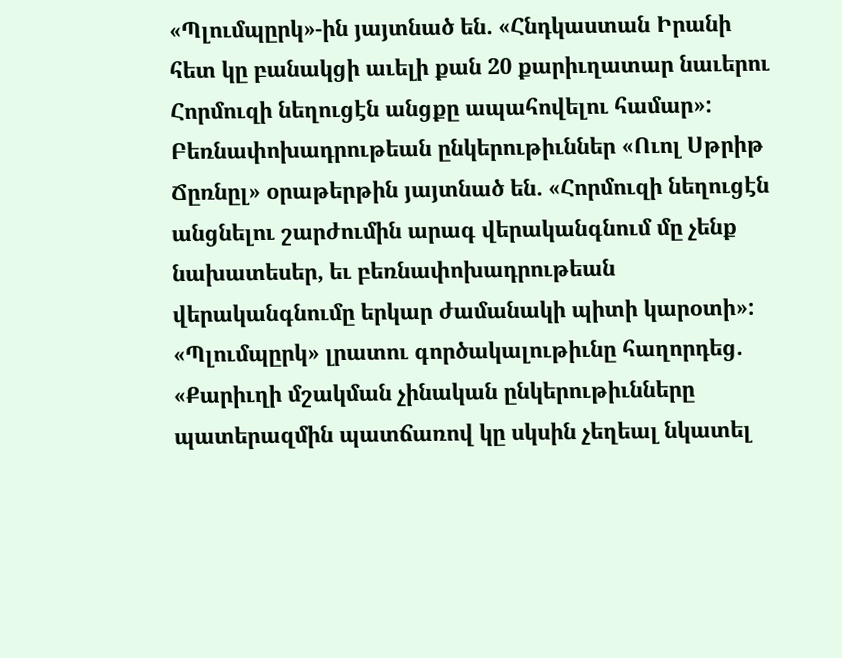«Պլումպըրկ»-ին յայտնած են. «Հնդկաստան Իրանի հետ կը բանակցի աւելի քան 20 քարիւղատար նաւերու Հորմուզի նեղուցէն անցքը ապահովելու համար»:
Բեռնափոխադրութեան ընկերութիւններ «Ուոլ Սթրիթ Ճըռնըլ» օրաթերթին յայտնած են. «Հորմուզի նեղուցէն անցնելու շարժումին արագ վերականգնում մը չենք նախատեսեր, եւ բեռնափոխադրութեան վերականգնումը երկար ժամանակի պիտի կարօտի»:
«Պլումպըրկ» լրատու գործակալութիւնը հաղորդեց. «Քարիւղի մշակման չինական ընկերութիւնները պատերազմին պատճառով կը սկսին չեղեալ նկատել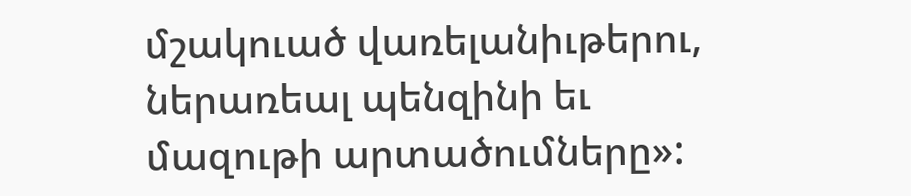մշակուած վառելանիւթերու, ներառեալ պենզինի եւ մազութի արտածումները»: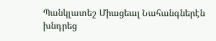Պանկլատեշ Միացեալ Նահանգներէն խնդրեց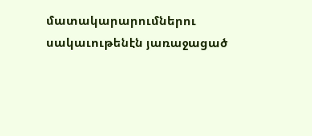մատակարարումներու սակաւութենէն յառաջացած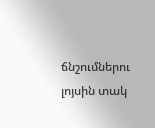ճնշումներու լոյսին տակ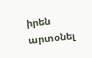իրեն արտօնել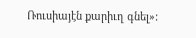Ռուսիայէն քարիւղ գնել»: